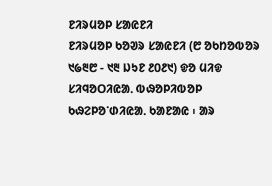ᱱᱤᱨᱢᱚᱞ ᱥᱟᱭᱱᱤ
ᱱᱤᱨᱢᱚᱞ ᱠᱚᱣᱨ ᱥᱟᱭᱱᱤ (᱘ ᱚᱠᱴᱚᱵᱚᱨ ᱑᱙᱓᱘ - ᱑᱓ ᱡᱩᱱ ᱒᱐᱒᱑) ᱫᱚ ᱢᱤᱫ ᱥᱤᱧᱚᱛᱤᱭᱟᱹ ᱵᱷᱚᱞᱤᱵᱚᱞ ᱠᱷᱮᱞᱚᱸᱰᱤᱭᱟᱹ ᱠᱟᱱᱟᱭ ᱾ ᱟᱨ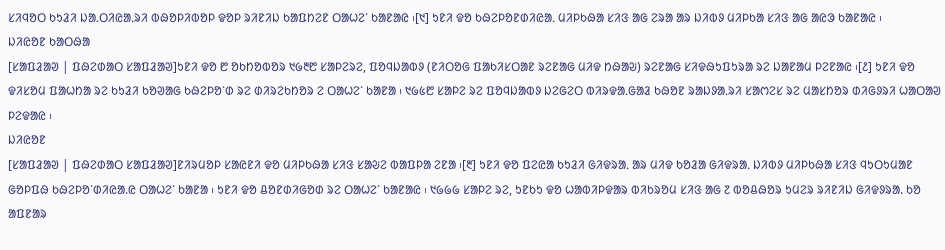ᱥᱤᱧᱚᱛ ᱠᱩᱲᱤ ᱡᱟᱹᱛᱤᱭᱟᱹᱨᱤ ᱵᱷᱚᱞᱤᱵᱚᱞ ᱫᱚᱞ ᱨᱤᱱᱤᱡ ᱠᱟᱯᱴᱮᱱ ᱛᱟᱦᱮᱸ ᱠᱟᱱᱟᱭ ᱾[᱑] ᱩᱱᱤ ᱫᱚ ᱠᱷᱮᱞᱚᱱᱰᱤᱭᱟᱹ ᱢᱤᱞᱠᱷᱟ ᱥᱤᱝ ᱟᱜ ᱮᱨᱟ ᱟᱨ ᱡᱤᱵᱽ ᱢᱤᱞᱠᱟ ᱥᱤᱝ ᱟᱜ ᱟᱭᱳ ᱠᱟᱱᱟᱭ ᱾
ᱡᱤᱭᱚᱱ ᱠᱟᱛᱷᱟ
[ᱥᱟᱯᱲᱟᱣ | ᱯᱷᱮᱰᱟᱛ ᱥᱟᱯᱲᱟᱣ]ᱩᱱᱤ ᱫᱚ ᱘ ᱚᱠᱴᱚᱵᱚᱨ ᱑᱙᱓᱘ ᱥᱟᱞᱮᱨᱮ, ᱯᱚᱧᱡᱟᱵᱽ (ᱱᱤᱛᱚᱜ ᱯᱟᱠᱤᱥᱛᱟᱱ ᱨᱮᱱᱟᱜ ᱢᱤᱫ ᱴᱷᱟᱶ) ᱨᱮᱱᱟᱜ ᱥᱤᱫᱷᱩᱯᱩᱨᱟ ᱨᱮ ᱡᱟᱱᱟᱢ ᱞᱮᱱᱟᱭ ᱾[᱒] ᱩᱱᱤ ᱫᱚ ᱫᱤᱥᱚᱢ ᱯᱟᱦᱴᱟ ᱨᱮ ᱠᱩᱲᱤ ᱠᱚᱣᱟᱜ ᱠᱷᱮᱞᱚᱸᱰ ᱨᱮ ᱰᱤᱨᱮᱠᱴᱚᱨ ᱮ ᱛᱟᱦᱮᱸ ᱠᱟᱱᱟ ᱾ ᱑᱙᱕᱘ ᱥᱟᱞᱮ ᱨᱮ ᱯᱚᱧᱡᱟᱵᱽ ᱡᱮᱜᱮᱛ ᱵᱤᱨᱫᱟᱹᱜᱟᱲ ᱠᱷᱚᱱ ᱨᱟᱡᱽᱟᱹᱨᱤ ᱥᱟᱬᱮᱥ ᱨᱮ ᱢᱟᱥᱴᱚᱨ ᱰᱤᱜᱽᱨᱤ ᱦᱟᱛᱟᱣ ᱞᱮᱫᱟᱭ ᱾
ᱡᱤᱭᱚᱱ
[ᱥᱟᱯᱲᱟᱣ | ᱯᱷᱮᱰᱟᱛ ᱥᱟᱯᱲᱟᱣ]ᱱᱤᱨᱢᱚᱞ ᱥᱟᱭᱱᱤ ᱫᱚ ᱢᱤᱞᱠᱷᱟ ᱥᱤᱝ ᱥᱟᱶᱮ ᱵᱟᱯᱞᱟ ᱮᱱᱟ ᱾[᱓] ᱩᱱᱤ ᱫᱚ ᱯᱮᱭᱟ ᱠᱩᱲᱤ ᱜᱤᱫᱨᱟᱹ ᱟᱨ ᱢᱤᱫ ᱠᱚᱲᱟ ᱜᱤᱫᱨᱟᱹ ᱡᱤᱵᱽ ᱢᱤᱞᱠᱷᱟ ᱥᱤᱝ ᱧᱩᱛᱩᱢᱟᱱ ᱜᱚᱞᱯᱷ ᱠᱷᱮᱞᱚᱸᱰᱤᱭᱟ.ᱭ ᱛᱟᱦᱮᱸ ᱠᱟᱱᱟ ᱾ ᱩᱱᱤ ᱫᱚ ᱪᱚᱱᱰᱤᱜᱚᱰ ᱨᱮ ᱛᱟᱦᱮᱸ ᱠᱟᱱᱟᱭ ᱾ ᱑᱙᱙᱙ ᱥᱟᱞᱮ ᱨᱮ, ᱩᱱᱠᱩ ᱫᱚ ᱦᱟᱵᱤᱞᱫᱟᱨ ᱵᱤᱠᱨᱚᱢ ᱥᱤᱝ ᱟᱜ ᱗ ᱵᱚᱪᱷᱚᱨ ᱩᱢᱮᱨ ᱨᱤᱱᱤᱡ ᱜᱤᱫᱽᱨᱟ. ᱠᱚ ᱟᱯᱱᱟᱨ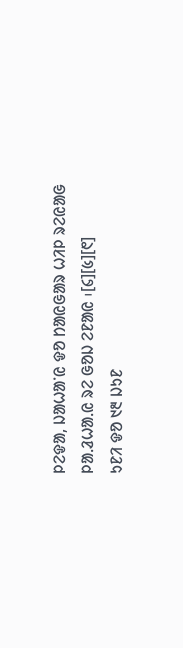ᱞᱮᱫᱟ, ᱡᱟᱦᱟᱸᱭ ᱫᱚ ᱴᱟᱭᱜᱟᱨ ᱦᱤᱞ ᱨᱮᱭᱟᱜ ᱞᱟᱹᱲᱦᱟᱹᱭ ᱨᱮ ᱜᱚᱡ ᱮᱱᱟᱭ ᱾[᱔][᱕][᱖]
ᱩᱱᱤ ᱫᱚ ᱑᱓ ᱡᱩᱱ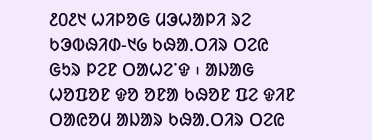᱒᱐᱒᱑ ᱦᱤᱞᱚᱜ ᱢᱳᱦᱟᱞᱤ ᱨᱮ ᱠᱳᱵᱷᱤᱰ-᱑᱙ ᱠᱷᱟᱹᱛᱤᱨ ᱛᱮᱭ ᱜᱩᱨ ᱞᱮᱱ ᱛᱟᱦᱮᱸᱫ ᱾ ᱟᱡᱟᱜ ᱦᱚᱯᱚᱱ ᱫᱚ ᱚᱱᱟ ᱠᱷᱚᱱ ᱯᱮ ᱫᱤᱱ ᱛᱟᱭᱚᱢ ᱟᱡᱟᱨ ᱠᱷᱟᱹᱛᱤᱨ ᱛᱮᱭ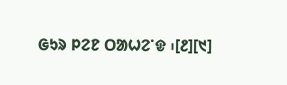ᱜᱩᱨ ᱞᱮᱱ ᱛᱟᱦᱮᱸᱫ ᱾[᱒][᱑]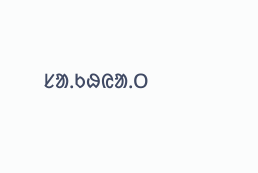ᱥᱟᱹᱠᱷᱭᱟᱹᱛ